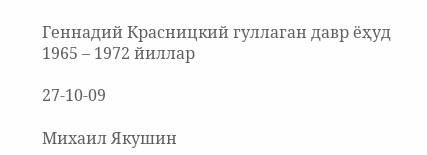Геннадий Красницкий гуллаган давр ёҳуд 1965 – 1972 йиллар

27-10-09

Михаил Якушин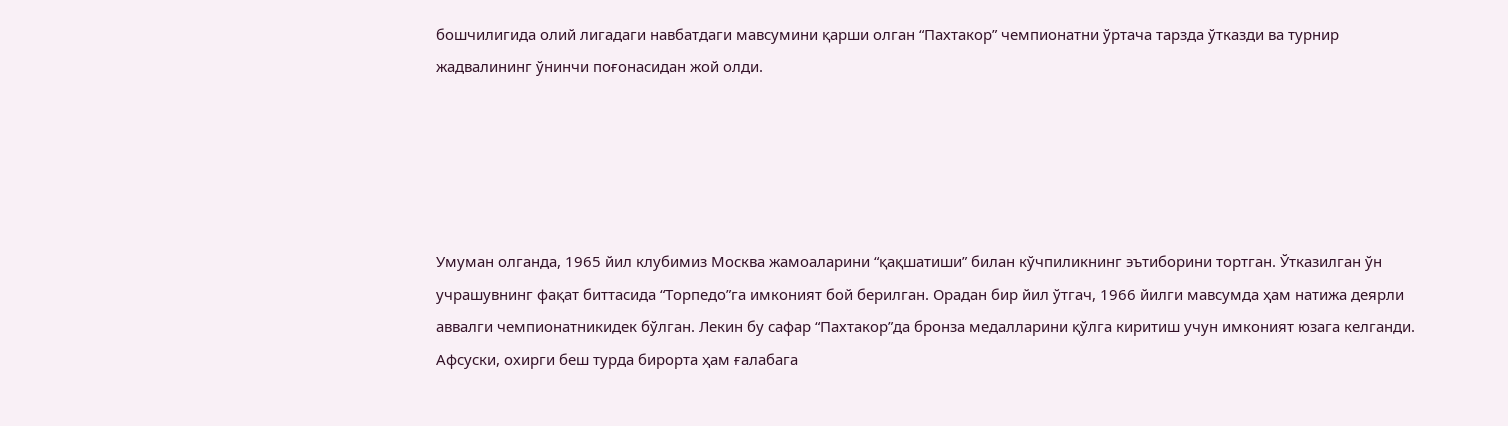бошчилигида олий лигадаги навбатдаги мавсумини қарши олган “Пахтакор” чемпионатни ўртача тарзда ўтказди ва турнир жадвалининг ўнинчи поғонасидан жой олди.





Умуман олганда, 1965 йил клубимиз Москва жамоаларини “қақшатиши” билан кўчпиликнинг эътиборини тортган. Ўтказилган ўн учрашувнинг фақат биттасида “Торпедо”га имконият бой берилган. Орадан бир йил ўтгач, 1966 йилги мавсумда ҳам натижа деярли аввалги чемпионатникидек бўлган. Лекин бу сафар “Пахтакор”да бронза медалларини қўлга киритиш учун имконият юзага келганди. Афсуски, охирги беш турда бирорта ҳам ғалабага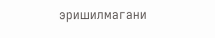эришилмагани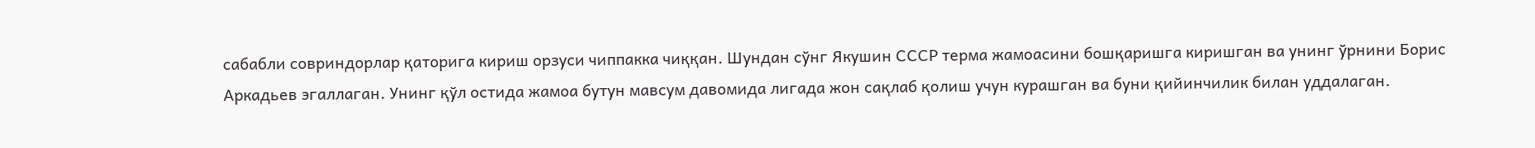сабабли совриндорлар қаторига кириш орзуси чиппакка чиққан. Шундан сўнг Якушин СССР терма жамоасини бошқаришга киришган ва унинг ўрнини Борис Аркадьев эгаллаган. Унинг қўл остида жамоа бутун мавсум давомида лигада жон сақлаб қолиш учун курашган ва буни қийинчилик билан уддалаган.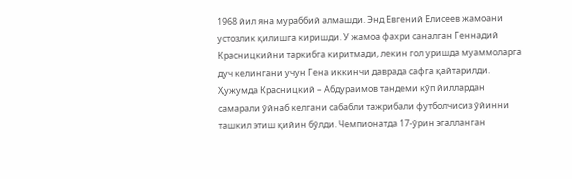1968 йил яна мураббий алмашди. Энд Евгений Елисеев жамоани устозлик қилишга киришди. У жамоа фахри саналган Геннадий Красницкийни таркибга киритмади, лекин гол уришда муаммоларга дуч келингани учун Гена иккинчи даврада сафга қайтарилди. Ҳужумда Красницкий – Абдураимов тандеми кўп йиллардан самарали ўйнаб келгани сабабли тажрибали футболчисиз ўйинни ташкил этиш қийин бўлди. Чемпионатда 17-ўрин эгалланган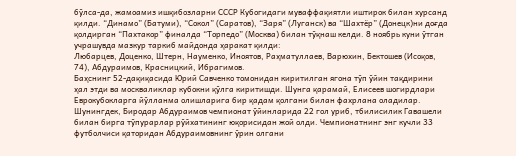бўлса-да, жамоамиз ишқибозларни СССР Кубогидаги муваффақиятли иштирок билан хурсанд қилди. “Динамо” (Батуми), “Сокол” (Саратов), “Заря” (Луганск) ва “Шахтёр” (Донецк)ни доғда қолдирган “Пахтакор” финалда “Торпедо” (Москва) билан тўқнаш келди. 8 ноябрь куни ўтган учрашувда мазкур таркиб майдонда ҳаракат қилди:
Любарцев, Доценко, Штерн, Науменко, Иноятов, Раҳматуллаев, Варюхин, Бектошев (Исоқов, 74), Абдураимов, Красницкий, Ибрагимов.
Баҳснинг 52-дақиқасида Юрий Савченко томонидан киритилган ягона тўп ўйин тақдирини ҳал этди ва москваликлар кубокни қўлга киритишди. Шунга қарамай, Елисеев шогирдлари Еврокубокларга йўлланма олишларига бир қадам қолгани билан фахрлана оладилар. Шунингдек, Биродар Абдураимов чемпионат ўйинларида 22 гол уриб, тбилисилик Гавашели билан бирга тўпурарлар рўйхатининг юқорисидан жой олди. Чемпионатнинг энг кучли 33 футболчиси қаторидан Абдураимовнинг ўрин олгани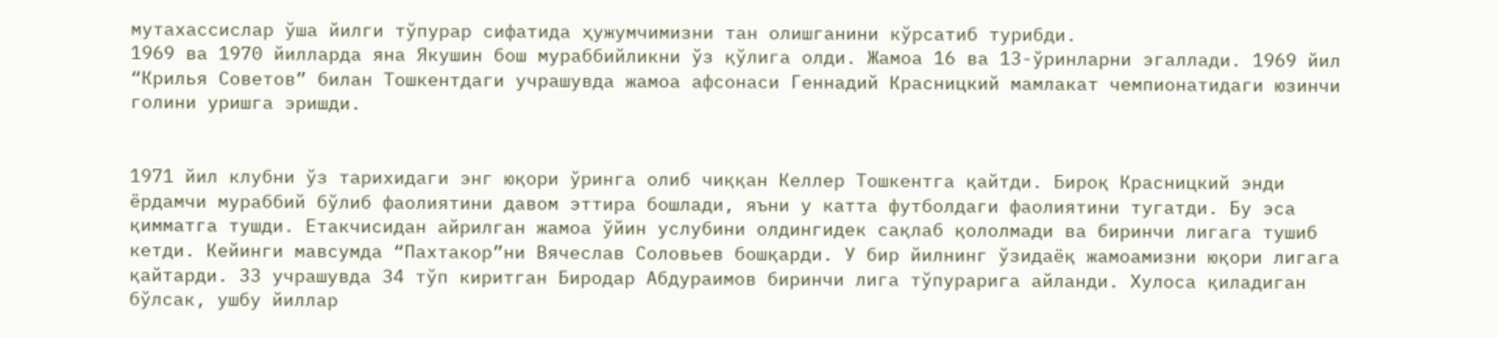мутахассислар ўша йилги тўпурар сифатида ҳужумчимизни тан олишганини кўрсатиб турибди.
1969 ва 1970 йилларда яна Якушин бош мураббийликни ўз қўлига олди. Жамоа 16 ва 13-ўринларни эгаллади. 1969 йил “Крилья Советов” билан Тошкентдаги учрашувда жамоа афсонаси Геннадий Красницкий мамлакат чемпионатидаги юзинчи голини уришга эришди.


1971 йил клубни ўз тарихидаги энг юқори ўринга олиб чиққан Келлер Тошкентга қайтди. Бироқ Красницкий энди ёрдамчи мураббий бўлиб фаолиятини давом эттира бошлади, яъни у катта футболдаги фаолиятини тугатди. Бу эса қимматга тушди. Етакчисидан айрилган жамоа ўйин услубини олдингидек сақлаб қололмади ва биринчи лигага тушиб кетди. Кейинги мавсумда “Пахтакор”ни Вячеслав Соловьев бошқарди. У бир йилнинг ўзидаёқ жамоамизни юқори лигага қайтарди. 33 учрашувда 34 тўп киритган Биродар Абдураимов биринчи лига тўпурарига айланди. Хулоса қиладиган бўлсак, ушбу йиллар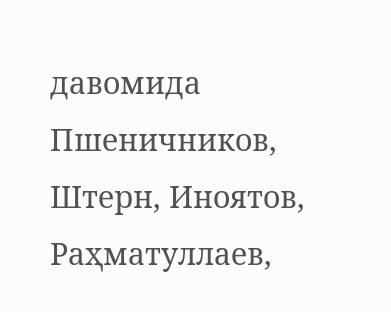давомида Пшеничников, Штерн, Иноятов, Раҳматуллаев,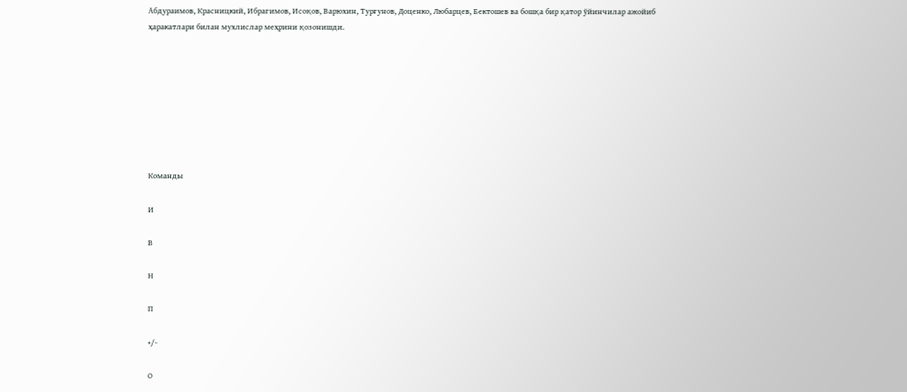Абдураимов, Красницкий, Ибрагимов, Исоқов, Варюхин, Турғунов, Доценко, Любарцев, Бектошев ва бошқа бир қатор ўйинчилар ажойиб ҳаракатлари билан мухлислар меҳрини қозонишди.








Команды

И

В

Н

П

+/-

О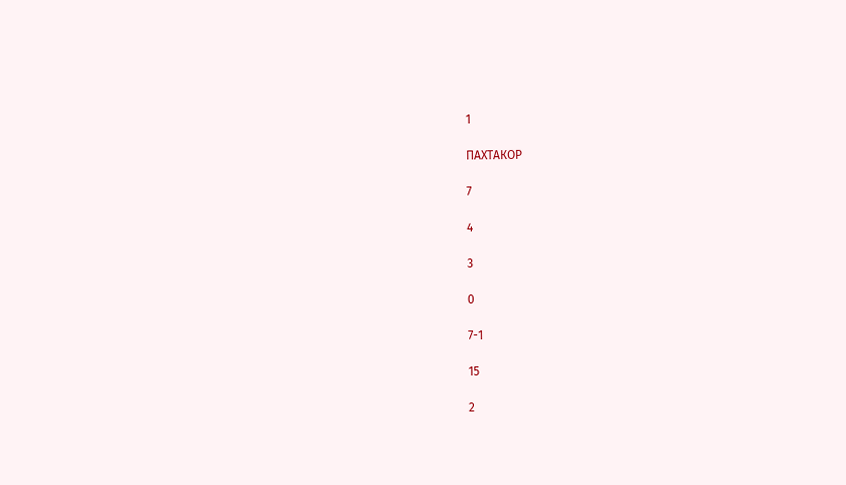1

ПАХТАКОР

7

4

3

0

7-1

15

2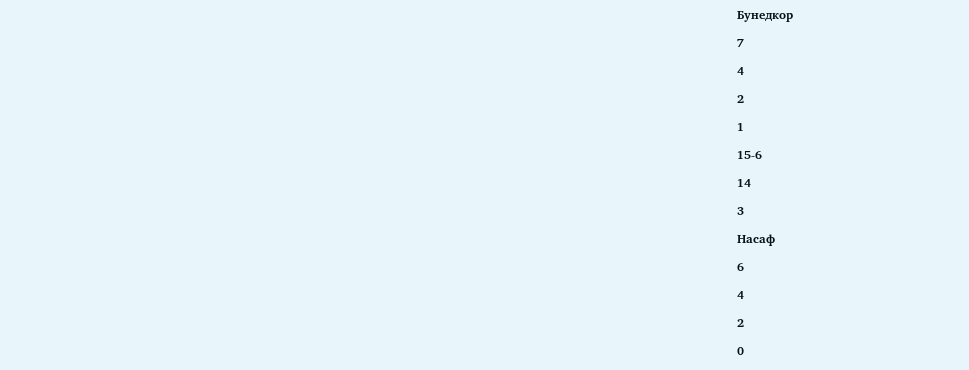Бунедкор

7

4

2

1

15-6

14

3

Насаф

6

4

2

0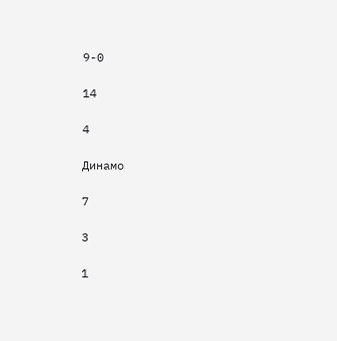9-0

14

4

Динамо

7

3

1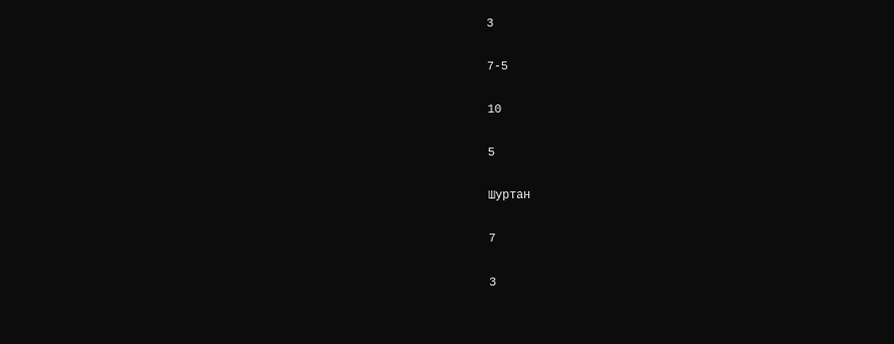3

7-5

10

5

Шуртан

7

3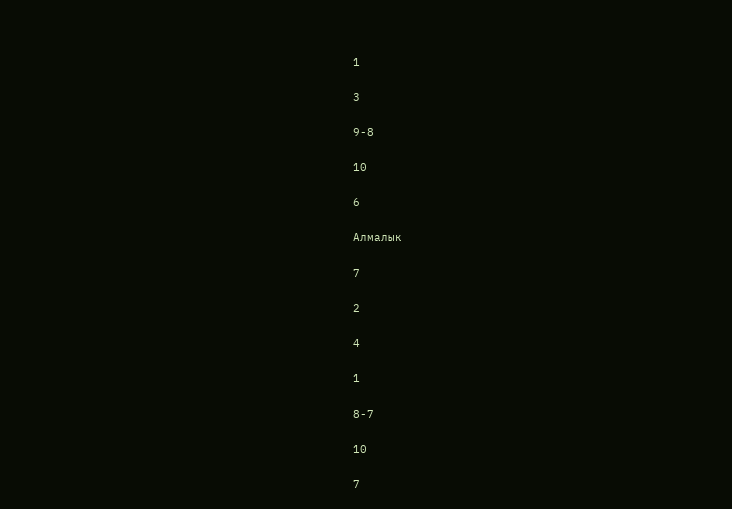1

3

9-8

10

6

Алмалык

7

2

4

1

8-7

10

7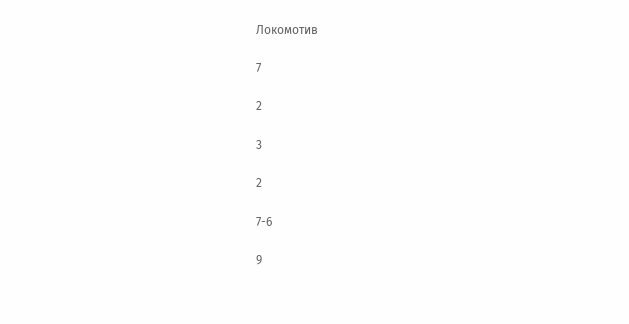Локомотив

7

2

3

2

7-6

9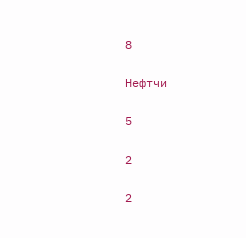8

Нефтчи

5

2

2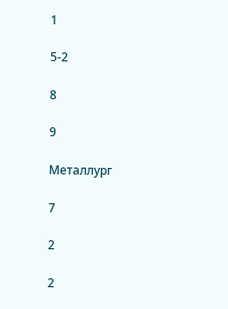1

5-2

8

9

Металлург

7

2

2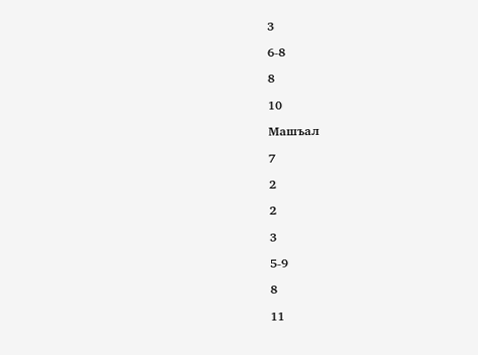3

6-8

8

10

Машъал

7

2

2

3

5-9

8

11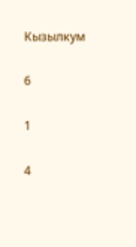Кызылкум

6

1

4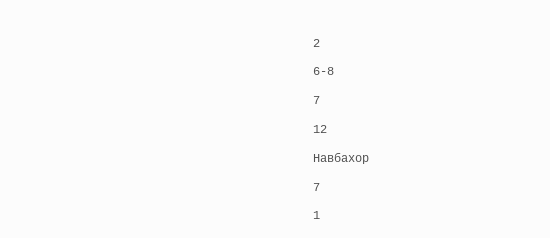2

6-8

7

12

Навбахор

7

1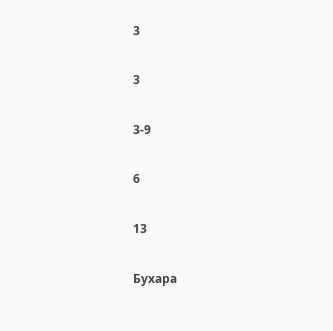3

3

3-9

6

13

Бухара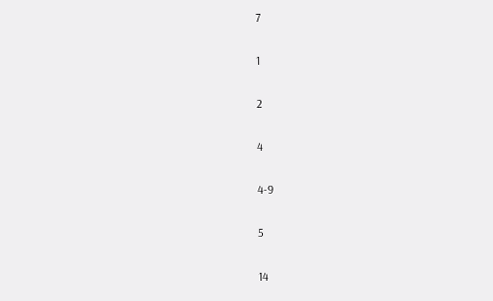7

1

2

4

4-9

5

14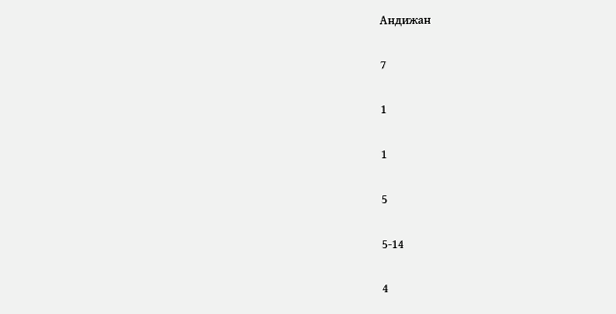Андижан

7

1

1

5

5-14

4